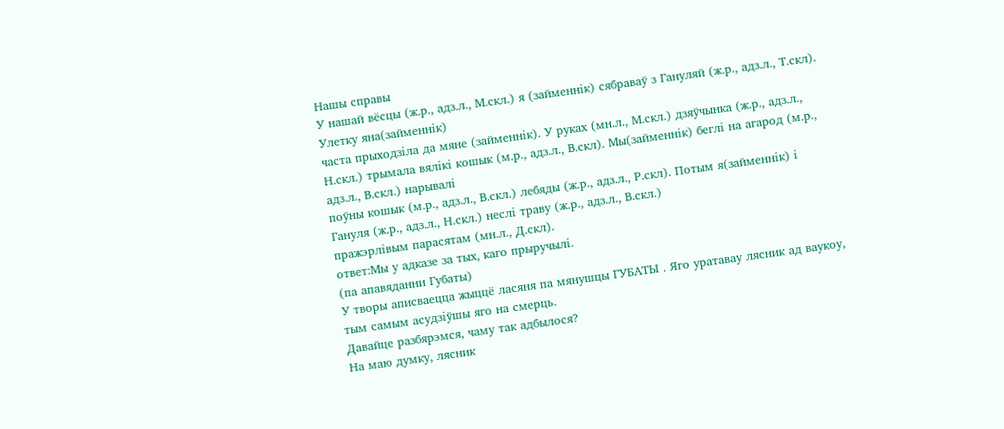Нашы справы
У нашай вёсцы (ж.р., адз.л., М.скл.) я (займеннiк) сябраваў з Гануляй (ж.р., адз.л., Т.скл). Улетку яна(займеннiк)
часта прыходзіла да мяне (займеннiк). У руках (мн.л., М.скл.) дзяўчынка (ж.р., адз.л., Н.скл.) трымала вялікі кошык (м.р., адз.л., В.скл). Мы(займеннiк) беглі на агарод (м.р., адз.л., В.скл.) нарывалі
поўны кошык (м.р., адз.л., В.скл.) лебяды (ж.р., адз.л., Р.скл). Потым я(займеннiк) і Гануля (ж.р., адз.л., Н.скл.) неслі траву (ж.р., адз.л., В.скл.)
пражэрлiвым парасятам (мн.л., Д.скл).
ответ:Мы у адказе за тых, каго прыручылі.
(па апавяданни Губаты)
У творы аписваецца жыццё ласяня па мянушцы ГУБАТЫ . Яго уратавау лясник ад ваукоу, тым самым асудзіўшы яго на смерць.
Давайце разбярэмся, чаму так адбылося?
На маю думку, лясник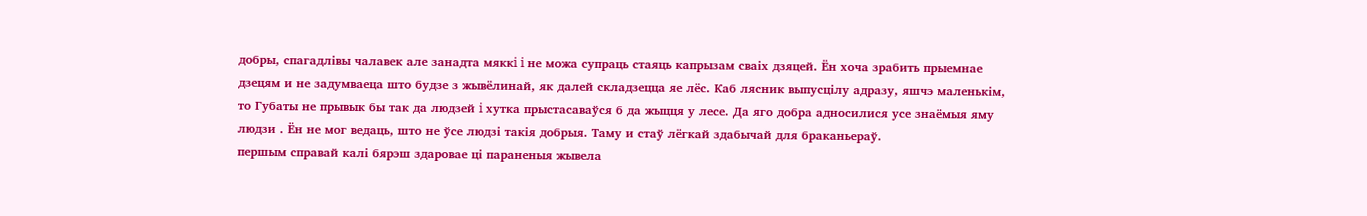добры, спагадлiвы чалавек але занадта мяккi i не можа супраць стаяць капрызам сваiх дзяцей. Ён хоча зрабить прыемнае дзецям и не задумваеца што будзе з жывёлинай, як далей складзецца яе лёс. Каб лясник выпусцiлу адразу, яшчэ маленькiм, то Губаты не прывык бы так да людзей i хутка прыстасаваўся б да жыцця у лесе. Да яго добра адносилися усе знаёмыя яму людзи . Ён не мог ведаць, што не ўсе людзi такiя добрыя. Таму и стаў лёгкай здабычай для браканьераў.
першым справай калі бярэш здаровае ці параненыя жывела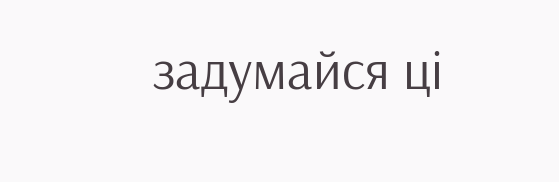задумайся цi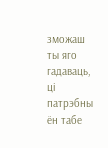зможаш ты яго гадаваць, цi патрэбны ён табе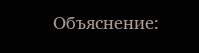Объяснение: